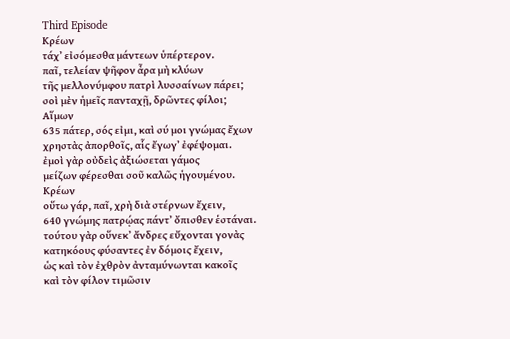Third Episode
Κρέων
τάχʼ εἰσόμεσθα μάντεων ὑπέρτερον.
παῖ, τελείαν ψῆφον ἆρα μὴ κλύων
τῆς μελλονύμφου πατρὶ λυσσαίνων πάρει;
σοὶ μὲν ἡμεῖς πανταχῇ, δρῶντες φίλοι;
Αἵμων
635 πάτερ, σός εἰμι, καὶ σύ μοι γνώμας ἔχων
χρηστὰς ἀπορθοῖς, αἷς ἔγωγʼ ἐφέψομαι.
ἐμοὶ γὰρ οὐδεὶς ἀξιώσεται γάμος
μείζων φέρεσθαι σοῦ καλῶς ἡγουμένου.
Κρέων
οὕτω γάρ, παῖ, χρὴ διὰ στέρνων ἔχειν,
640 γνώμης πατρῴας πάντʼ ὄπισθεν ἑστάναι.
τούτου γὰρ οὕνεκʼ ἄνδρες εὔχονται γονὰς
κατηκόους φύσαντες ἐν δόμοις ἔχειν,
ὡς καὶ τὸν ἐχθρὸν ἀνταμύνωνται κακοῖς
καὶ τὸν φίλον τιμῶσιν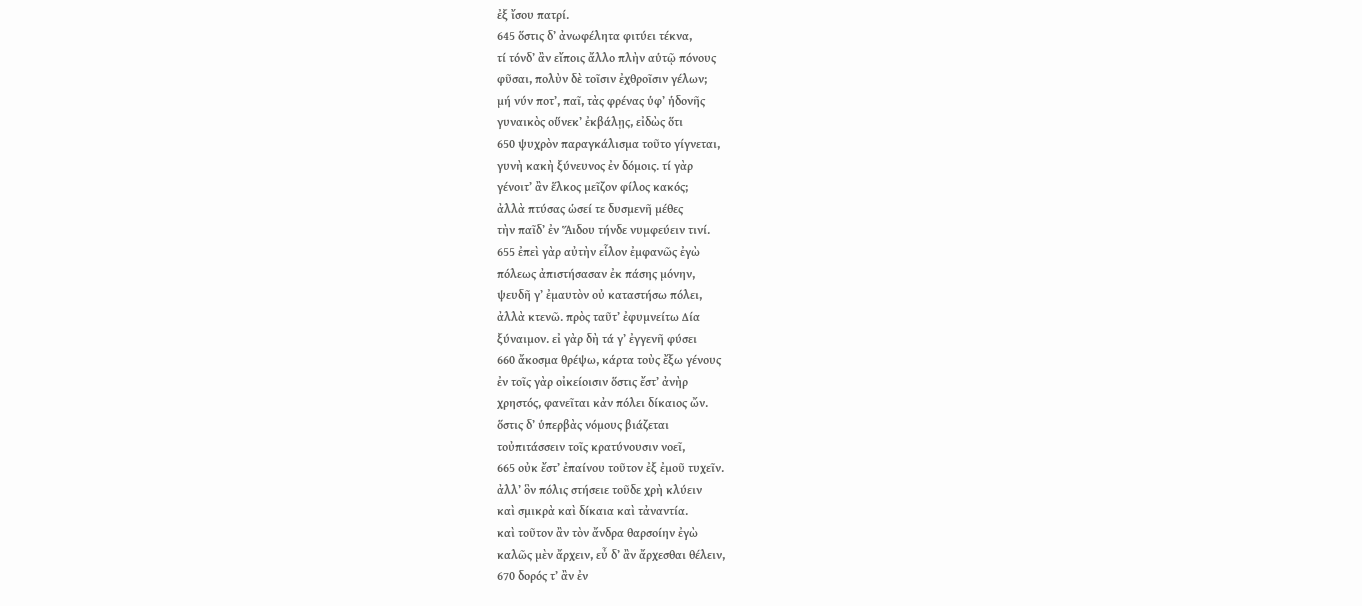ἐξ ἴσου πατρί.
645 ὅστις δʼ ἀνωφέλητα φιτύει τέκνα,
τί τόνδʼ ἂν εἴποις ἄλλο πλὴν αὑτῷ πόνους
φῦσαι, πολὺν δὲ τοῖσιν ἐχθροῖσιν γέλων;
μή νύν ποτʼ, παῖ, τὰς φρένας ὑφʼ ἡδονῆς
γυναικὸς οὕνεκʼ ἐκβάλῃς, εἰδὼς ὅτι
650 ψυχρὸν παραγκάλισμα τοῦτο γίγνεται,
γυνὴ κακὴ ξύνευνος ἐν δόμοις. τί γὰρ
γένοιτʼ ἂν ἕλκος μεῖζον φίλος κακός;
ἀλλὰ πτύσας ὡσεί τε δυσμενῆ μέθες
τὴν παῖδʼ ἐν Ἅιδου τήνδε νυμφεύειν τινί.
655 ἐπεὶ γὰρ αὐτὴν εἷλον ἐμφανῶς ἐγὼ
πόλεως ἀπιστήσασαν ἐκ πάσης μόνην,
ψευδῆ γʼ ἐμαυτὸν οὐ καταστήσω πόλει,
ἀλλὰ κτενῶ. πρὸς ταῦτʼ ἐφυμνείτω Δία
ξύναιμον. εἰ γὰρ δὴ τά γʼ ἐγγενῆ φύσει
660 ἄκοσμα θρέψω, κάρτα τοὺς ἔξω γένους
ἐν τοῖς γὰρ οἰκείοισιν ὅστις ἔστʼ ἀνὴρ
χρηστός, φανεῖται κἀν πόλει δίκαιος ὤν.
ὅστις δʼ ὑπερβὰς νόμους βιάζεται
τοὐπιτάσσειν τοῖς κρατύνουσιν νοεῖ,
665 οὐκ ἔστʼ ἐπαίνου τοῦτον ἐξ ἐμοῦ τυχεῖν.
ἀλλʼ ὃν πόλις στήσειε τοῦδε χρὴ κλύειν
καὶ σμικρὰ καὶ δίκαια καὶ τἀναντία.
καὶ τοῦτον ἂν τὸν ἄνδρα θαρσοίην ἐγὼ
καλῶς μὲν ἄρχειν, εὖ δʼ ἂν ἄρχεσθαι θέλειν,
670 δορός τʼ ἂν ἐν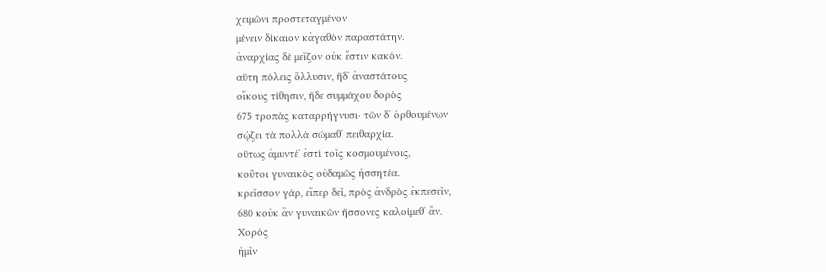χειμῶνι προστεταγμένον
μένειν δίκαιον κἀγαθὸν παραστάτην.
ἀναρχίας δὲ μεῖζον οὐκ ἔστιν κακόν.
αὕτη πόλεις ὄλλυσιν, ἥδʼ ἀναστάτους
οἴκους τίθησιν, ἥδε συμμάχου δορὸς
675 τροπὰς καταρρήγνυσι· τῶν δʼ ὀρθουμένων
σῴζει τὰ πολλὰ σώμαθʼ πειθαρχία.
οὕτως ἀμυντέʼ ἐστὶ τοῖς κοσμουμένοις,
κοὔτοι γυναικὸς οὐδαμῶς ἡσσητέα.
κρεῖσσον γάρ, εἴπερ δεῖ, πρὸς ἀνδρὸς ἐκπεσεῖν,
680 κοὐκ ἂν γυναικῶν ἥσσονες καλοίμεθʼ ἄν.
Χορός
ἡμῖν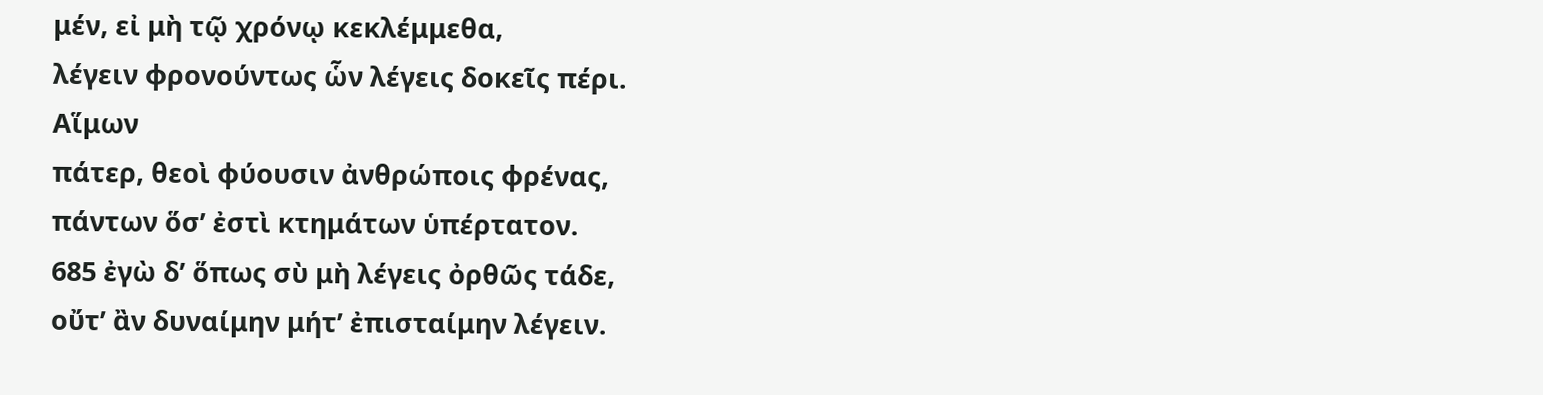μέν, εἰ μὴ τῷ χρόνῳ κεκλέμμεθα,
λέγειν φρονούντως ὧν λέγεις δοκεῖς πέρι.
Αἵμων
πάτερ, θεοὶ φύουσιν ἀνθρώποις φρένας,
πάντων ὅσʼ ἐστὶ κτημάτων ὑπέρτατον.
685 ἐγὼ δʼ ὅπως σὺ μὴ λέγεις ὀρθῶς τάδε,
οὔτʼ ἂν δυναίμην μήτʼ ἐπισταίμην λέγειν.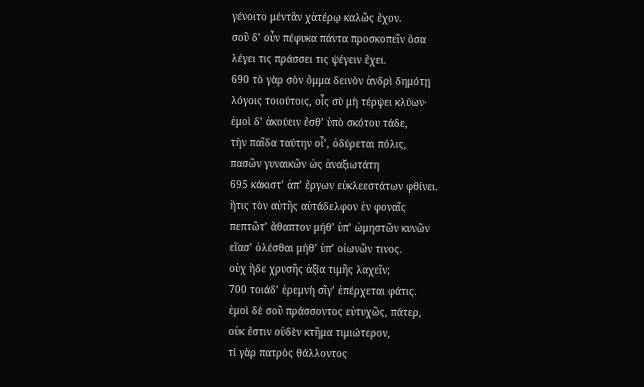γένοιτο μέντἂν χἀτέρῳ καλῶς ἔχον.
σοῦ δʼ οὖν πέφυκα πάντα προσκοπεῖν ὅσα
λέγει τις πράσσει τις ψέγειν ἔχει.
690 τὸ γὰρ σὸν ὄμμα δεινὸν ἀνδρὶ δημότῃ
λόγοις τοιούτοις, οἷς σὺ μὴ τέρψει κλύων·
ἐμοὶ δʼ ἀκούειν ἔσθʼ ὑπὸ σκότου τάδε,
τὴν παῖδα ταύτην οἷʼ, ὀδύρεται πόλις,
πασῶν γυναικῶν ὡς ἀναξιωτάτη
695 κάκιστʼ ἀπʼ ἔργων εὐκλεεστάτων φθίνει.
ἥτις τὸν αὑτῆς αὐτάδελφον ἐν φοναῖς
πεπτῶτʼ ἄθαπτον μήθʼ ὑπʼ ὠμηστῶν κυνῶν
εἴασʼ ὀλέσθαι μήθʼ ὑπʼ οἰωνῶν τινος.
οὐχ ἥδε χρυσῆς ἀξία τιμῆς λαχεῖν;
700 τοιάδʼ ἐρεμνὴ σῖγʼ ἐπέρχεται φάτις.
ἐμοὶ δὲ σοῦ πράσσοντος εὐτυχῶς, πάτερ,
οὐκ ἔστιν οὐδὲν κτῆμα τιμιώτερον,
τί γὰρ πατρὸς θάλλοντος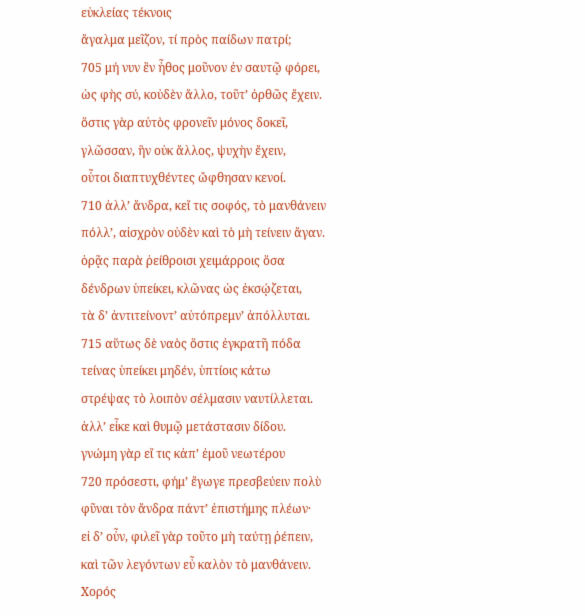εὐκλείας τέκνοις
ἄγαλμα μεῖζον, τί πρὸς παίδων πατρί;
705 μή νυν ἓν ἦθος μοῦνον ἐν σαυτῷ φόρει,
ὡς φὴς σύ, κοὐδὲν ἄλλο, τοῦτʼ ὀρθῶς ἔχειν.
ὅστις γὰρ αὐτὸς φρονεῖν μόνος δοκεῖ,
γλῶσσαν, ἣν οὐκ ἄλλος, ψυχὴν ἔχειν,
οὗτοι διαπτυχθέντες ὤφθησαν κενοί.
710 ἀλλʼ ἄνδρα, κεἴ τις σοφός, τὸ μανθάνειν
πόλλʼ, αἰσχρὸν οὐδὲν καὶ τὸ μὴ τείνειν ἄγαν.
ὁρᾷς παρὰ ῥείθροισι χειμάρροις ὅσα
δένδρων ὑπείκει, κλῶνας ὡς ἐκσῴζεται,
τὰ δʼ ἀντιτείνοντʼ αὐτόπρεμνʼ ἀπόλλυται.
715 αὕτως δὲ ναὸς ὅστις ἐγκρατῆ πόδα
τείνας ὑπείκει μηδέν, ὑπτίοις κάτω
στρέψας τὸ λοιπὸν σέλμασιν ναυτίλλεται.
ἀλλʼ εἶκε καὶ θυμῷ μετάστασιν δίδου.
γνώμη γὰρ εἴ τις κἀπʼ ἐμοῦ νεωτέρου
720 πρόσεστι, φήμʼ ἔγωγε πρεσβεύειν πολὺ
φῦναι τὸν ἄνδρα πάντʼ ἐπιστήμης πλέων·
εἰ δʼ οὖν, φιλεῖ γὰρ τοῦτο μὴ ταύτῃ ῥέπειν,
καὶ τῶν λεγόντων εὖ καλὸν τὸ μανθάνειν.
Χορός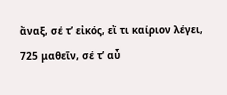ἄναξ, σέ τʼ εἰκός, εἴ τι καίριον λέγει,
725 μαθεῖν, σέ τʼ αὖ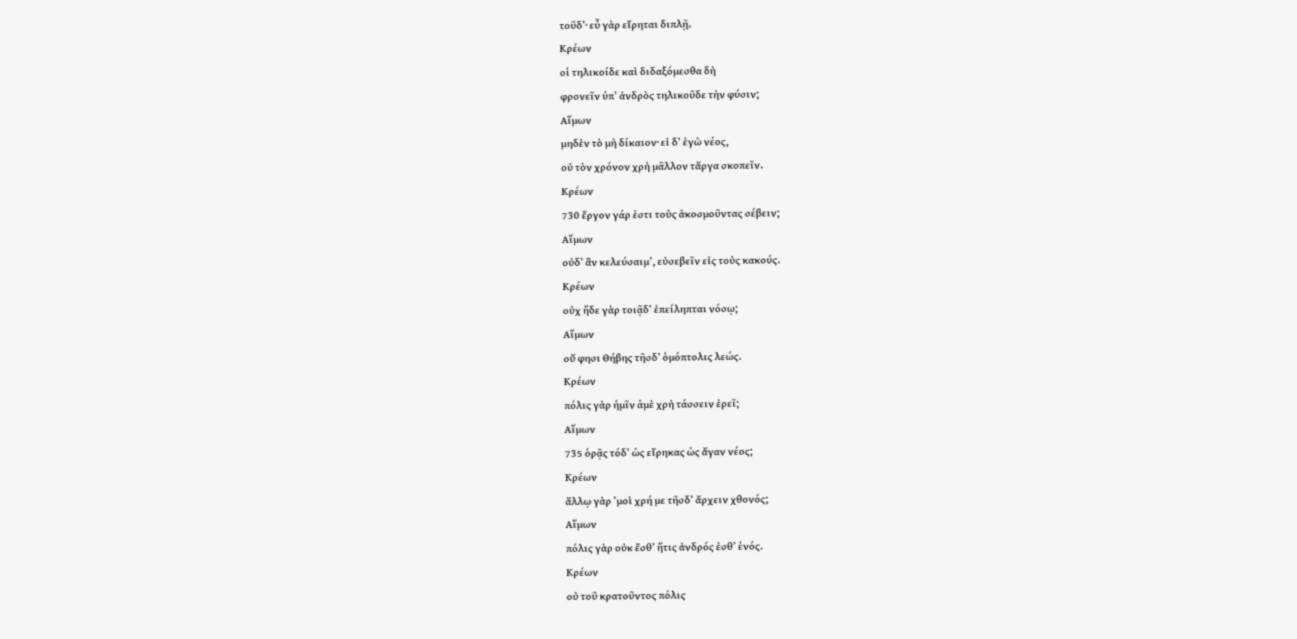τοῦδʼ· εὖ γὰρ εἴρηται διπλῇ.
Κρέων
οἱ τηλικοίδε καὶ διδαξόμεσθα δὴ
φρονεῖν ὑπʼ ἀνδρὸς τηλικοῦδε τὴν φύσιν;
Αἵμων
μηδὲν τὸ μὴ δίκαιον· εἰ δʼ ἐγὼ νέος,
οὐ τὸν χρόνον χρὴ μᾶλλον τἄργα σκοπεῖν.
Κρέων
730 ἔργον γάρ ἐστι τοὺς ἀκοσμοῦντας σέβειν;
Αἵμων
οὐδʼ ἂν κελεύσαιμʼ, εὐσεβεῖν εἰς τοὺς κακούς.
Κρέων
οὐχ ἥδε γὰρ τοιᾷδʼ ἐπείληπται νόσῳ;
Αἵμων
οὔ φησι Θήβης τῆσδʼ ὁμόπτολις λεώς.
Κρέων
πόλις γὰρ ἡμῖν ἁμὲ χρὴ τάσσειν ἐρεῖ;
Αἵμων
735 ὁρᾷς τόδʼ ὡς εἴρηκας ὡς ἄγαν νέος;
Κρέων
ἄλλῳ γὰρ ʼμοὶ χρή με τῆσδʼ ἄρχειν χθονός;
Αἵμων
πόλις γὰρ οὐκ ἔσθʼ ἥτις ἀνδρός ἐσθʼ ἑνός.
Κρέων
οὐ τοῦ κρατοῦντος πόλις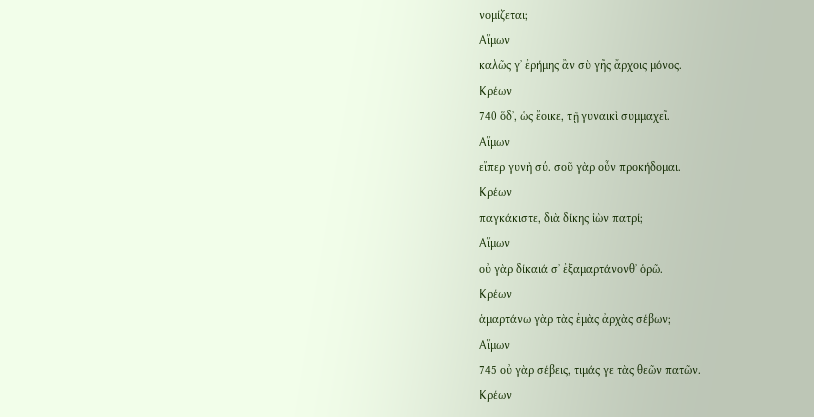νομίζεται;
Αἵμων
καλῶς γʼ ἐρήμης ἂν σὺ γῆς ἄρχοις μόνος.
Κρέων
740 ὅδʼ, ὡς ἔοικε, τῇ γυναικὶ συμμαχεῖ.
Αἵμων
εἴπερ γυνὴ σύ. σοῦ γὰρ οὖν προκήδομαι.
Κρέων
παγκάκιστε, διὰ δίκης ἰὼν πατρί;
Αἵμων
οὐ γὰρ δίκαιά σʼ ἐξαμαρτάνονθʼ ὁρῶ.
Κρέων
ἁμαρτάνω γὰρ τὰς ἐμὰς ἀρχὰς σέβων;
Αἵμων
745 οὐ γὰρ σέβεις, τιμάς γε τὰς θεῶν πατῶν.
Κρέων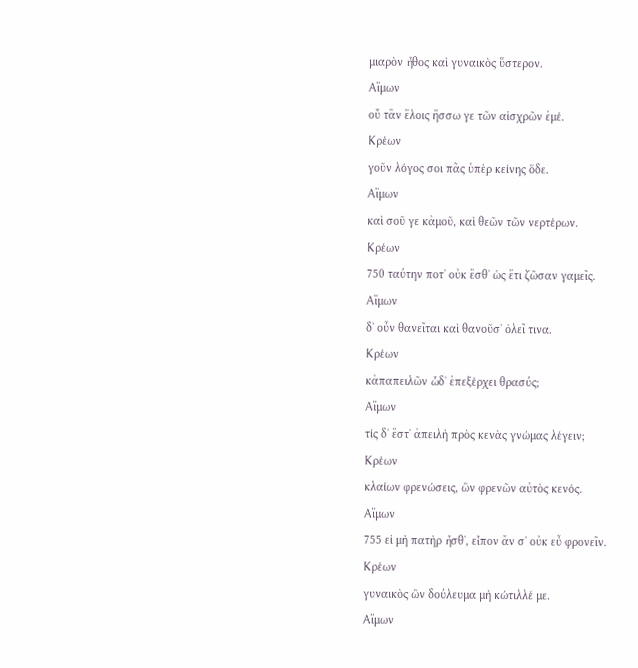μιαρὸν ἦθος καὶ γυναικὸς ὕστερον.
Αἵμων
οὔ τἂν ἕλοις ἥσσω γε τῶν αἰσχρῶν ἐμέ.
Κρέων
γοῦν λόγος σοι πᾶς ὑπὲρ κείνης ὅδε.
Αἵμων
καὶ σοῦ γε κἀμοῦ, καὶ θεῶν τῶν νερτέρων.
Κρέων
750 ταύτην ποτʼ οὐκ ἔσθʼ ὡς ἔτι ζῶσαν γαμεῖς.
Αἵμων
δʼ οὖν θανεῖται καὶ θανοῦσʼ ὀλεῖ τινα.
Κρέων
κἀπαπειλῶν ὧδʼ ἐπεξέρχει θρασύς;
Αἵμων
τίς δʼ ἔστʼ ἀπειλὴ πρὸς κενὰς γνώμας λέγειν;
Κρέων
κλαίων φρενώσεις, ὢν φρενῶν αὐτὸς κενός.
Αἵμων
755 εἰ μὴ πατὴρ ἦσθʼ, εἶπον ἄν σʼ οὐκ εὖ φρονεῖν.
Κρέων
γυναικὸς ὢν δούλευμα μὴ κώτιλλέ με.
Αἵμων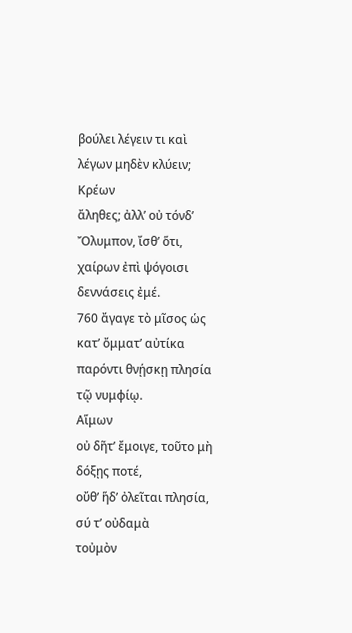βούλει λέγειν τι καὶ λέγων μηδὲν κλύειν;
Κρέων
ἄληθες; ἀλλʼ οὐ τόνδʼ Ὄλυμπον, ἴσθʼ ὅτι,
χαίρων ἐπὶ ψόγοισι δεννάσεις ἐμέ.
760 ἄγαγε τὸ μῖσος ὡς κατʼ ὄμματʼ αὐτίκα
παρόντι θνῄσκῃ πλησία τῷ νυμφίῳ.
Αἵμων
οὐ δῆτʼ ἔμοιγε, τοῦτο μὴ δόξῃς ποτέ,
οὔθʼ ἥδʼ ὀλεῖται πλησία, σύ τʼ οὐδαμὰ
τοὐμὸν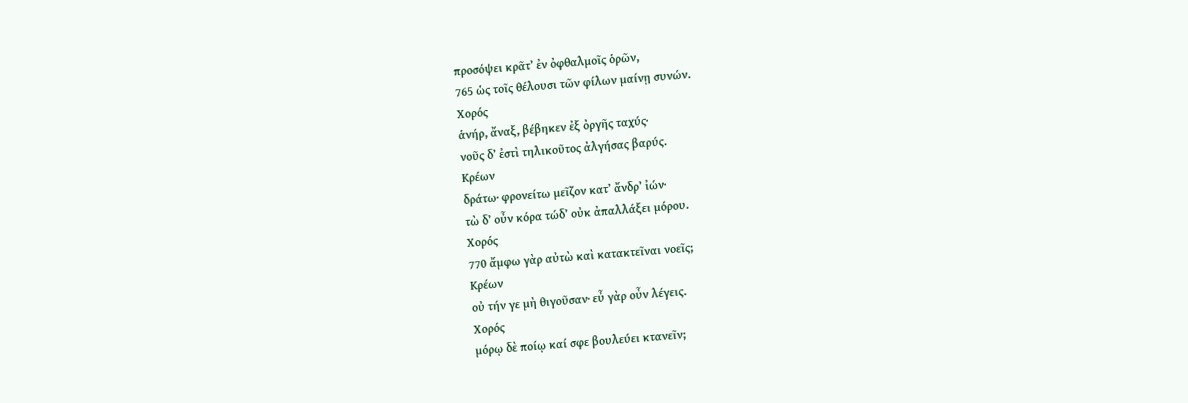προσόψει κρᾶτʼ ἐν ὀφθαλμοῖς ὁρῶν,
765 ὡς τοῖς θέλουσι τῶν φίλων μαίνῃ συνών.
Χορός
ἁνήρ, ἄναξ, βέβηκεν ἐξ ὀργῆς ταχύς·
νοῦς δʼ ἐστὶ τηλικοῦτος ἀλγήσας βαρύς.
Κρέων
δράτω· φρονείτω μεῖζον κατʼ ἄνδρʼ ἰών·
τὼ δʼ οὖν κόρα τώδʼ οὐκ ἀπαλλάξει μόρου.
Χορός
770 ἄμφω γὰρ αὐτὼ καὶ κατακτεῖναι νοεῖς;
Κρέων
οὐ τήν γε μὴ θιγοῦσαν· εὖ γὰρ οὖν λέγεις.
Χορός
μόρῳ δὲ ποίῳ καί σφε βουλεύει κτανεῖν;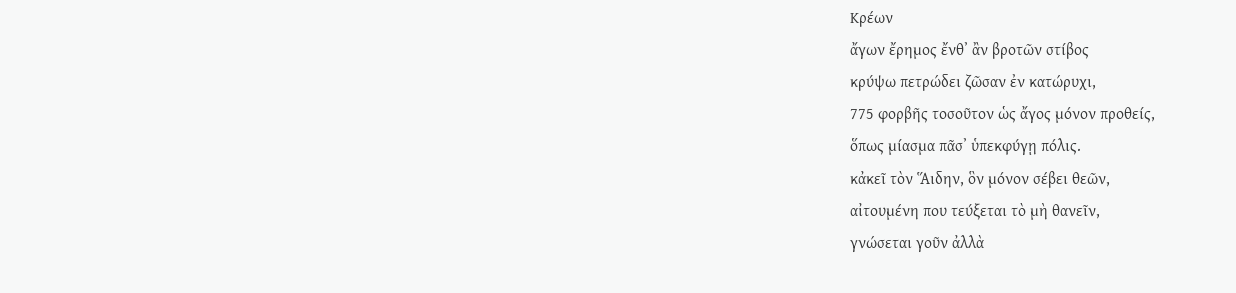Κρέων
ἄγων ἔρημος ἔνθʼ ἂν βροτῶν στίβος
κρύψω πετρώδει ζῶσαν ἐν κατώρυχι,
775 φορβῆς τοσοῦτον ὡς ἄγος μόνον προθείς,
ὅπως μίασμα πᾶσʼ ὑπεκφύγῃ πόλις.
κἀκεῖ τὸν Ἅιδην, ὃν μόνον σέβει θεῶν,
αἰτουμένη που τεύξεται τὸ μὴ θανεῖν,
γνώσεται γοῦν ἀλλὰ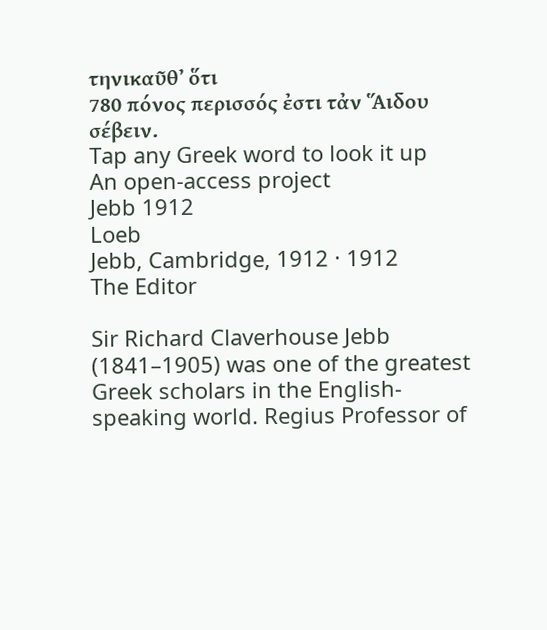τηνικαῦθʼ ὅτι
780 πόνος περισσός ἐστι τἀν Ἅιδου σέβειν.
Tap any Greek word to look it up
An open-access project
Jebb 1912
Loeb
Jebb, Cambridge, 1912 · 1912
The Editor

Sir Richard Claverhouse Jebb (1841–1905) was one of the greatest Greek scholars in the English-speaking world. Regius Professor of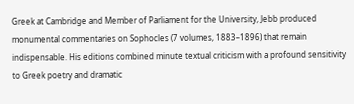Greek at Cambridge and Member of Parliament for the University, Jebb produced monumental commentaries on Sophocles (7 volumes, 1883–1896) that remain indispensable. His editions combined minute textual criticism with a profound sensitivity to Greek poetry and dramatic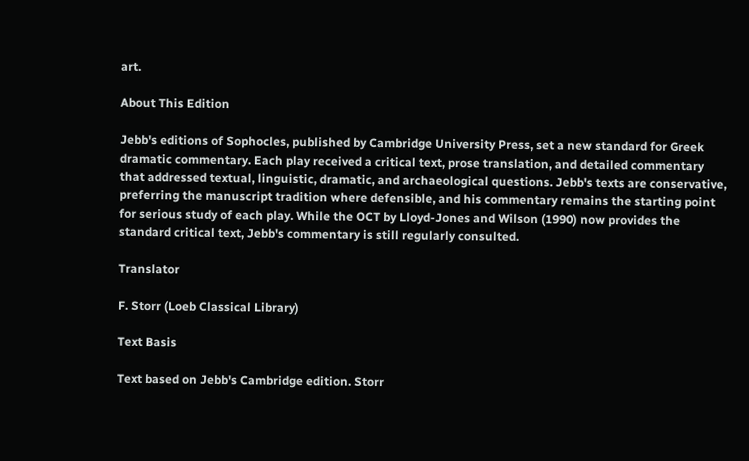art.

About This Edition

Jebb's editions of Sophocles, published by Cambridge University Press, set a new standard for Greek dramatic commentary. Each play received a critical text, prose translation, and detailed commentary that addressed textual, linguistic, dramatic, and archaeological questions. Jebb's texts are conservative, preferring the manuscript tradition where defensible, and his commentary remains the starting point for serious study of each play. While the OCT by Lloyd-Jones and Wilson (1990) now provides the standard critical text, Jebb's commentary is still regularly consulted.

Translator

F. Storr (Loeb Classical Library)

Text Basis

Text based on Jebb's Cambridge edition. Storr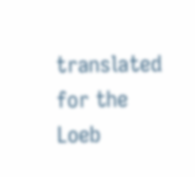translated for the Loeb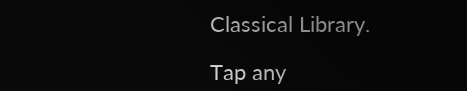Classical Library.

Tap any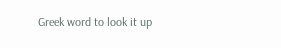Greek word to look it up